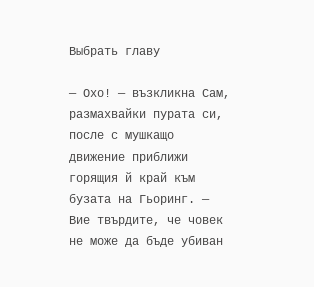Выбрать главу

— Охо! — възкликна Сам, размахвайки пурата си, после с мушкащо движение приближи горящия й край към бузата на Гьоринг. — Вие твърдите, че човек не може да бъде убиван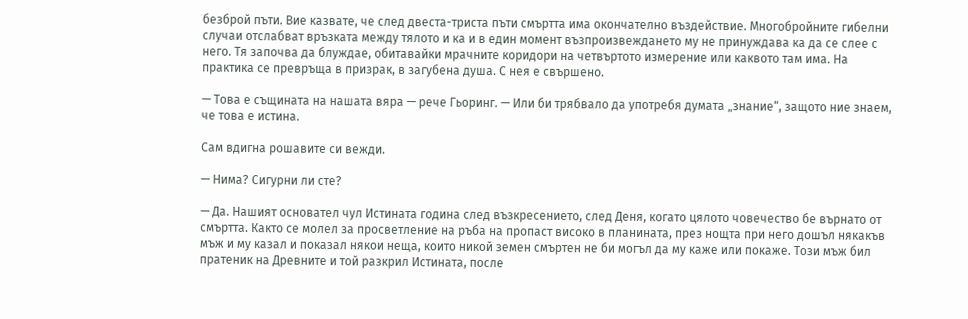безброй пъти. Вие казвате, че след двеста-триста пъти смъртта има окончателно въздействие. Многобройните гибелни случаи отслабват връзката между тялото и ка и в един момент възпроизвеждането му не принуждава ка да се слее с него. Тя започва да блуждае, обитавайки мрачните коридори на четвъртото измерение или каквото там има. На практика се превръща в призрак, в загубена душа. С нея е свършено.

— Това е същината на нашата вяра — рече Гьоринг. — Или би трябвало да употребя думата „знание“, защото ние знаем, че това е истина.

Сам вдигна рошавите си вежди.

— Нима? Сигурни ли сте?

— Да. Нашият основател чул Истината година след възкресението, след Деня, когато цялото човечество бе върнато от смъртта. Както се молел за просветление на ръба на пропаст високо в планината, през нощта при него дошъл някакъв мъж и му казал и показал някои неща, които никой земен смъртен не би могъл да му каже или покаже. Този мъж бил пратеник на Древните и той разкрил Истината, после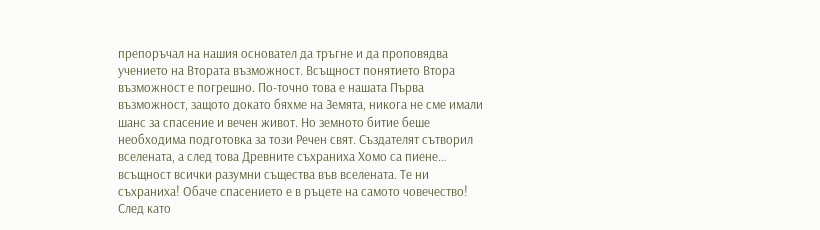препоръчал на нашия основател да тръгне и да проповядва учението на Втората възможност. Всъщност понятието Втора възможност е погрешно. По-точно това е нашата Първа възможност, защото докато бяхме на Земята, никога не сме имали шанс за спасение и вечен живот. Но земното битие беше необходима подготовка за този Речен свят. Създателят сътворил вселената, а след това Древните съхраниха Хомо са пиене… всъщност всички разумни същества във вселената. Те ни съхраниха! Обаче спасението е в ръцете на самото човечество! След като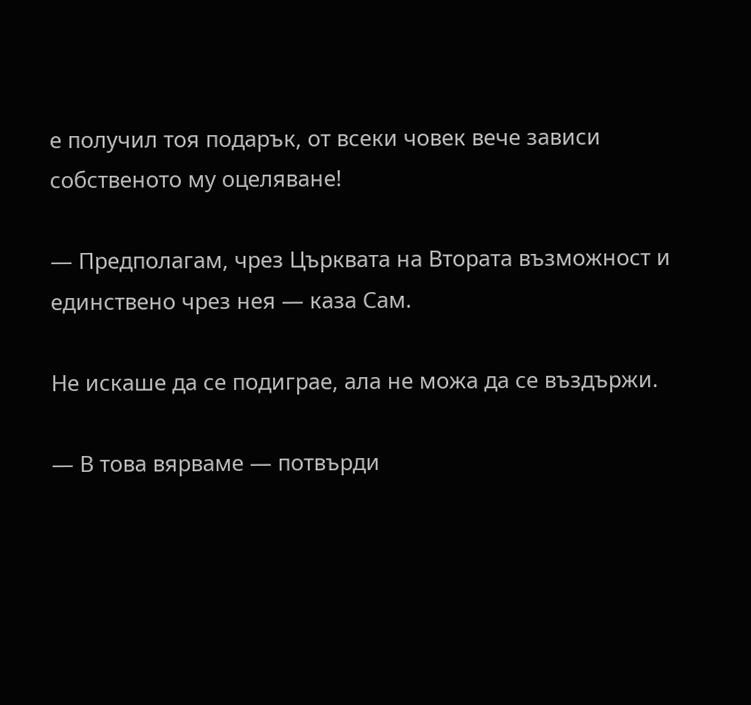е получил тоя подарък, от всеки човек вече зависи собственото му оцеляване!

— Предполагам, чрез Църквата на Втората възможност и единствено чрез нея — каза Сам.

Не искаше да се подиграе, ала не можа да се въздържи.

— В това вярваме — потвърди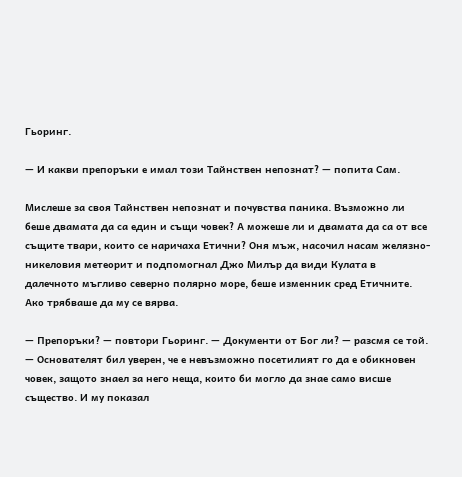Гьоринг.

— И какви препоръки е имал този Тайнствен непознат? — попита Сам.

Мислеше за своя Тайнствен непознат и почувства паника. Възможно ли беше двамата да са един и същи човек? А можеше ли и двамата да са от все същите твари, които се наричаха Етични? Оня мъж, насочил насам желязно-никеловия метеорит и подпомогнал Джо Милър да види Кулата в далечното мъгливо северно полярно море, беше изменник сред Етичните. Ако трябваше да му се вярва.

— Препоръки? — повтори Гьоринг. — Документи от Бог ли? — разсмя се той. — Основателят бил уверен, че е невъзможно посетилият го да е обикновен човек, защото знаел за него неща, които би могло да знае само висше същество. И му показал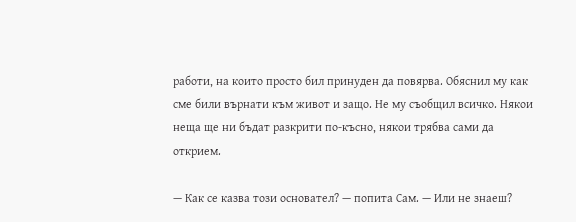работи, на които просто бил принуден да повярва. Обяснил му как сме били върнати към живот и защо. Не му съобщил всичко. Някои неща ще ни бъдат разкрити по-късно, някои трябва сами да открием.

— Как се казва този основател? — попита Сам. — Или не знаеш?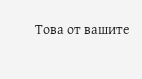Това от вашите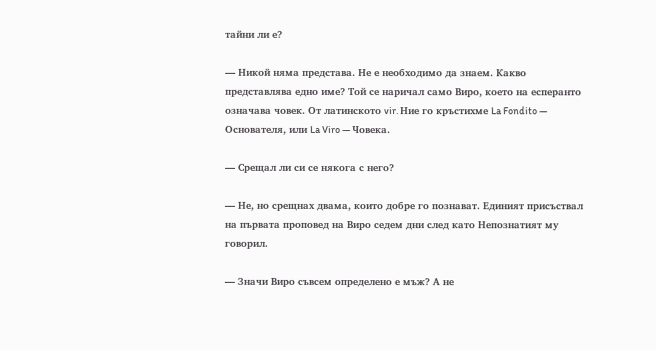тайни ли е?

— Никой няма представа. Не е необходимо да знаем. Какво представлява едно име? Той се наричал само Виро, което на есперанто означава човек. От латинското vir. Ние го кръстихме La Fondito — Основателя, или La Viro — Човека.

— Срещал ли си се някога с него?

— Не, но срещнах двама, които добре го познават. Единият присъствал на първата проповед на Виро седем дни след като Непознатият му говорил.

— Значи Виро съвсем определено е мъж? А не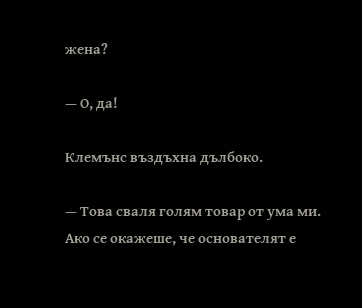жена?

— О, да!

Клемънс въздъхна дълбоко.

— Това сваля голям товар от ума ми. Ако се окажеше, че основателят е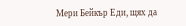Мери Бейкър Еди, щях да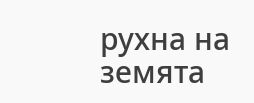рухна на земята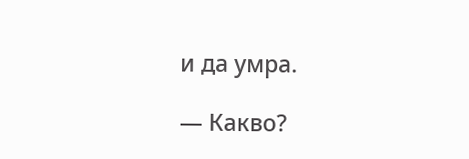и да умра.

— Какво?